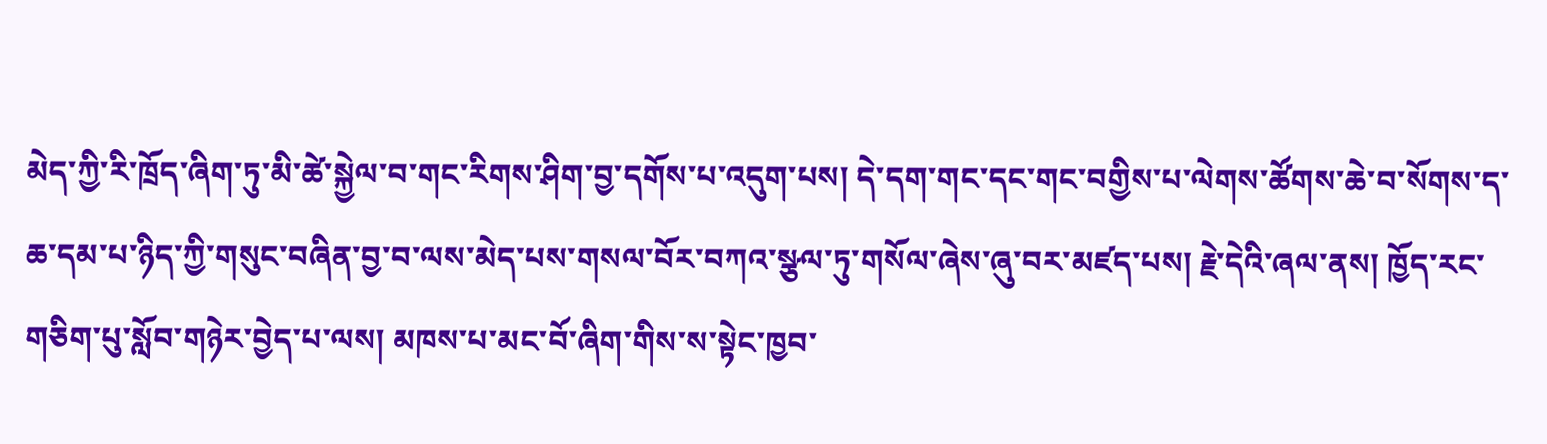མེད་ཀྱི་རི་ཁྲོད་ཞིག་ཏུ་མི་ཚེ་སྐྱེལ་བ་གང་རིགས་ཤིག་བྱ་དགོས་པ་འདུག་པས། དེ་དག་གང་དང་གང་བགྱིས་པ་ལེགས་ཚོགས་ཆེ་བ་སོགས་ད་ཆ་དམ་པ་ཉིད་ཀྱི་གསུང་བཞིན་བྱ་བ་ལས་མེད་པས་གསལ་བོར་བཀའ་སྩལ་ཏུ་གསོལ་ཞེས་ཞུ་བར་མཛད་པས། རྗེ་དེའི་ཞལ་ནས། ཁྱོད་རང་གཅིག་པུ་སློབ་གཉེར་བྱེད་པ་ལས། མཁས་པ་མང་བོ་ཞིག་གིས་ས་སྟེང་ཁྱབ་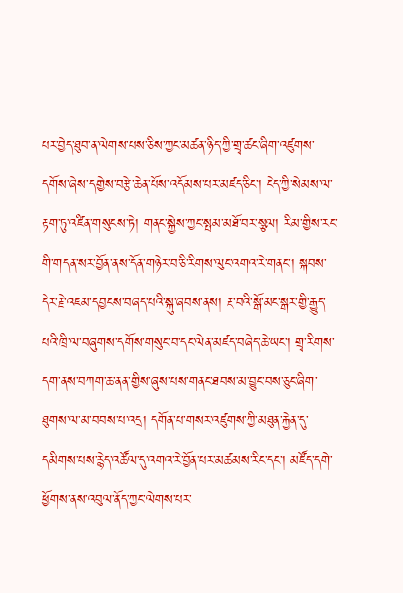པར་བྱེད་ཐུབ་ན་ལེགས་པས་ཅིས་ཀྱང་མཚན་ཉིད་ཀྱི་གྲྭ་ཚང་ཞིག་འཛུགས་དགོས་ཞེས་དགྱེས་བརྩེ་ཆེན་པོས་འདོམས་པར་མཛད་ཅིང་། ངེད་ཀྱི་སེམས་ལ་རྟག་ཏུ་འཛིན་གསུངས་ཏེ། གནང་སྐྱེས་ཀྱང་སྤམ་མཐོ་བར་སྩལ། རིམ་གྱིས་རང་གི་གདན་སར་བྱོན་ནས་དོན་གཉེར་བ་ཅི་རིགས་ལུང་འགའ་རེ་གནང་། སྐབས་དེར་རྗེ་འཇམ་དབྱངས་བཞད་པའི་སྐུ་ཞབས་ནས། རྔ་བའི་སྒོ་མང་སྒར་གྱི་རྒྱུད་པའི་ཁྲི་ལ་བཞུགས་དགོས་གསུང་བ་དང་ལེན་མཛད་བཞེད་ཆེ་ཡང་། གྲྭ་རིགས་དག་ནས་བཀག་ཆ་ནན་གྱིས་ཞུས་པས་གནང་ཐབས་མ་བྱུང་བས་ཅུང་ཞིག་ཐུགས་ལ་མ་བབས་པ་འདྲ། དགོན་པ་གསར་འཛུགས་ཀྱི་མཐུན་རྐྱེན་དུ་དམིགས་པས་རྙེད་འཚོལ་དུ་འགའ་རེ་བྱོན་པར་མཚམས་རིང་དང་། མཛོད་དགེ་ཕྱོགས་ནས་འབུལ་ནོད་ཀྱང་ལེགས་པར་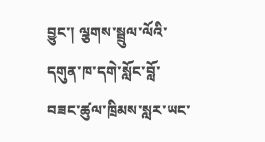བྱུང་། ལྕགས་སྦྲུལ་ལོའི་དགུན་ཁ་དགེ་སློང་བློ་བཟང་ཚུལ་ཁྲིམས་སླར་ཡང་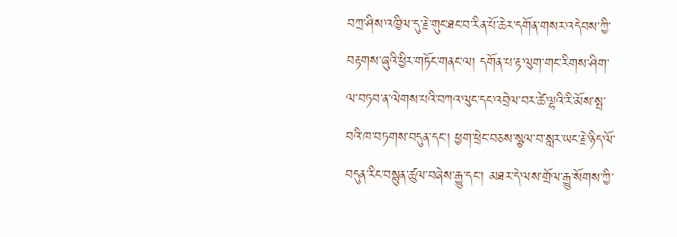བཀྲ་ཤིས་འཁྱིལ་དུ་རྗེ་གུང་ཐང་བ་རིན་པོ་ཆེར་དགོན་གསར་འདེབས་ཀྱི་བརྟགས་ཞུའི་ཕྱིར་གཏོང་གནང་ལ། དགོན་པ་རྟ་ལུག་གང་རིགས་ཤིག་ལ་བཏབ་ན་ལེགས་པའི་བཀའ་ལུང་དང་འབྲེལ་བར་ཚེ་ལྷའི་རི་མོས་སྤ་བའི་ཁ་བཏགས་བདུན་དང་། ཕྱག་ཕྲེང་བཅས་སྩལ་བ་སླར་ཡང་རྗེ་ཉིད་ལོ་བདུན་རིང་བསྙུན་ཚུལ་བཞེས་རྒྱུ་དང་། མཐར་དེ་ལས་གྲོལ་རྒྱུ་སོགས་ཀྱི་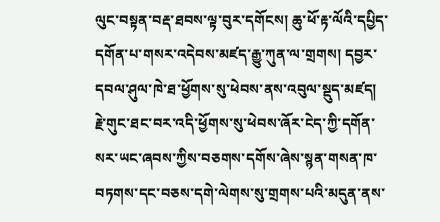ལུང་བསྟན་བརྡ་ཐབས་ལྟ་བུར་དགོངས། ཆུ་ཕོ་རྟ་ལོའི་དཔྱིད་དགོན་པ་གསར་འདེབས་མཛད་རྒྱུ་ཀུན་ལ་གྲགས། དབྱར་དབལ་ཤུལ་ཁེ་ཐ་ཕྱོགས་སུ་ཕེབས་ནས་འབུལ་སྡུད་མཛད། རྗེ་གུང་ཐང་བར་འདི་ཕྱོགས་སུ་ཕེབས་ཞོར་ངེད་ཀྱི་དགོན་སར་ཡང་ཞབས་ཀྱིས་བཅགས་དགོས་ཞེས་སྙན་གསན་ཁ་བཏགས་དང་བཅས་དགེ་ལེགས་སུ་གྲགས་པའི་མདུན་ནས་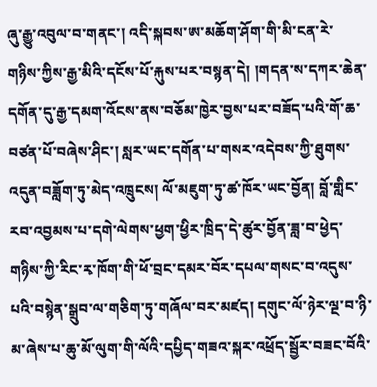ཞུ་རྒྱུ་འབུལ་བ་གནང་། འདི་སྐབས་ཨ་མཆོག་ཤོག་གི་མི་ངན་རེ་གཉིས་ཀྱིས་རྒྱ་མིའི་དངོས་པོ་རྐུས་པར་བསྙན་དེ། །གདན་ས་དཀར་ཆེན་དགོན་དུ་རྒྱ་དམག་འོངས་ནས་བཅོམ་ཁྱེར་བྱས་པར་བཟོད་པའི་གོ་ཆ་བཙན་པོ་བཞེས་ཤིང་། སླར་ཡང་དགོན་པ་གསར་འདེབས་ཀྱི་ཐུགས་འདུན་བཟློག་ཏུ་མེད་འཁྲུངས། ལོ་མཇུག་ཏུ་ཚ་ཁོར་ཡང་བྱོན། བློ་གླིང་རབ་འབྱམས་པ་དགེ་ལེགས་ཕྱག་ཕྱིར་ཁྲིད་དེ་ཚུར་བྱོན་ཟླ་བ་ཕྱེད་གཉིས་ཀྱི་རིང་རྭ་ཁོག་གི་ཕོ་བྲང་དམར་བོར་དཔལ་གསང་བ་འདུས་པའི་བསྙེན་སྒྲུབ་ལ་གཅིག་ཏུ་གཞོལ་བར་མཛད། དགུང་ལོ་ཉེར་ལྔ་བ་ཉི་མ་ཞེས་པ་ཆུ་མོ་ལུག་གི་ལོའི་དཔྱིད་གཟའ་སྐར་འཕྲོད་སྦྱོར་བཟང་བོའི་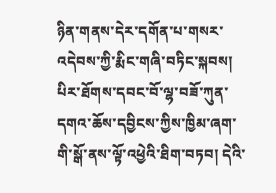ཉིན་གནས་དེར་དགོན་པ་གསར་འདེབས་ཀྱི་རྨིང་གཞི་བཏིང་སྐབས། པིར་ཐོགས་དབང་བོ་ལྷ་བཟོ་ཀུན་དགའ་ཆོས་དབྱིངས་ཀྱིས་ཁྱིམ་ཞག་གི་སྒོ་ནས་ལྟོ་འཕྱེའི་ཐིག་བཏབ། དེའི་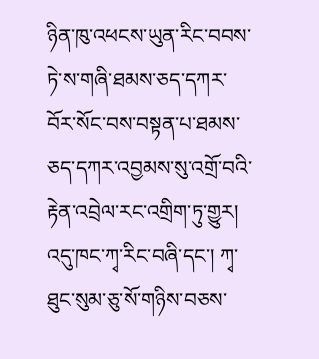ཉིན་ཁུ་འཕངས་ཡུན་རིང་བབས་ཏེ་ས་གཞི་ཐམས་ཅད་དཀར་བོར་སོང་བས་བསྟན་པ་ཐམས་ཅད་དཀར་འབྱམས་སུ་འགྲོ་བའི་རྟེན་འབྲེལ་རང་འགྲིག་ཏུ་གྱུར། འདུ་ཁང་ཀྭ་རིང་བཞི་དང་། ཀྭ་ཐུང་སུམ་ཅུ་སོ་གཉིས་བཅས་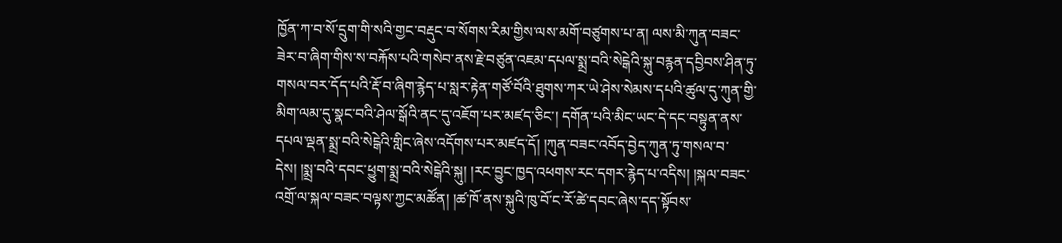ཁྱོན་ཀ་བ་སོ་དྲུག་གི་སའི་གྱང་བརྡུང་བ་སོགས་རིམ་གྱིས་ལས་མགོ་བཙུགས་པ་ན། ལས་མི་ཀུན་བཟང་ཟེར་བ་ཞིག་གིས་ས་བརྐོས་པའི་གསེབ་ནས་རྗེ་བཙུན་འཇམ་དཔལ་སྨྲ་བའི་སེངྒེའི་སྐུ་བརྙན་དབྱིབས་ཤིན་ཏུ་གསལ་བར་དོད་པའི་རྡོ་བ་ཞིག་རྙེད་པ་སླར་རྟེན་གཙོ་བོའི་ཐུགས་ཀར་ཡེ་ཤེས་སེམས་དཔའི་ཚུལ་དུ་ཀུན་གྱི་མིག་ལམ་དུ་སྣང་བའི་ཤེལ་སྒོའི་ནང་དུ་འཇོག་པར་མཛད་ཅིང་། དགོན་པའི་མིང་ཡང་དེ་དང་བསྟུན་ནས་དཔལ་ལྡན་སྨྲ་བའི་སེངྒེའི་གླིང་ཞེས་འདོགས་པར་མཛད་དོ། །ཀུན་བཟང་འབོད་བྱེད་ཀུན་ཏུ་གསལ་བ་དེས། །སྨྲ་བའི་དབང་ཕྱུག་སྨྲ་བའི་སེངྒེའི་སྐུ། །རང་བྱུང་ཁྱད་འཕགས་རང་དགར་རྙེད་པ་འདིས། །སྐལ་བཟང་འགྲོ་ལ་སྐལ་བཟང་བལྟས་ཀྱང་མཚོན། །ཚ་ཁོ་ནས་སྐུའི་ཁུ་བོ་ང་རོ་ཚེ་དབང་ཞེས་དད་སྟོབས་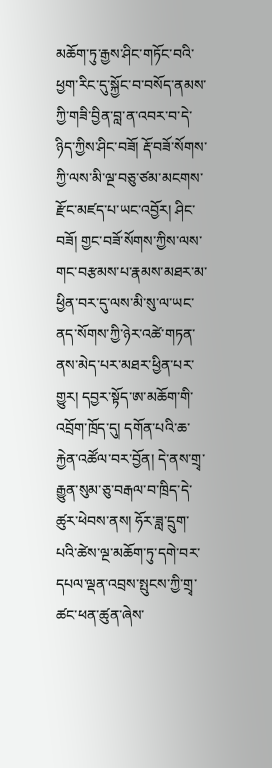མཆོག་ཏུ་རྒྱས་ཤིང་གཏོང་བའི་ཕྱག་རིང་དུ་སྐྱོང་བ་བསོད་ནམས་ཀྱི་གཟི་བྱིན་བླ་ན་འབར་བ་དེ་ཉིད་ཀྱིས་ཤིང་བཟོ། རྡོ་བཟོ་སོགས་ཀྱི་ལས་མི་ལྔ་བཅུ་ཙམ་མངགས་རྫོང་མཛད་པ་ཡང་འབྱོར། ཤིང་བཟོ། གྱང་བཟོ་སོགས་ཀྱིས་ལས་གང་བརྩམས་པ་རྣམས་མཐར་མ་ཕྱིན་བར་དུ་ལས་མི་སུ་ལ་ཡང་ནད་སོགས་ཀྱི་ཉེར་འཚེ་གཏན་ནས་མེད་པར་མཐར་ཕྱིན་པར་གྱུར། དབྱར་སྟོད་ཨ་མཆོག་གི་འབྲོག་ཁྲོད་དུ། དགོན་པའི་ཆ་རྐྱེན་འཚོལ་བར་བྱོན། དེ་ནས་གྲྭ་རྒྱུན་སུམ་ཅུ་བརྒལ་བ་ཁྲིད་དེ་ཚུར་ཕེབས་ནས། ཧོར་ཟླ་དྲུག་པའི་ཚེས་ལྔ་མཆོག་ཏུ་དགེ་བར་དཔལ་ལྡན་འབྲས་སྤུངས་ཀྱི་གྲྭ་ཚང་ཕན་ཚུན་ཞེས་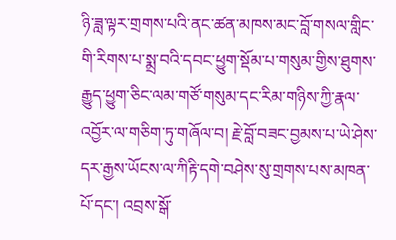ཉི་ཟླ་ལྟར་གྲགས་པའི་ནང་ཚན་མཁས་མང་བློ་གསལ་གླིང་གི་རིགས་པ་སྨྲ་བའི་དབང་ཕྱུག་སྡོམ་པ་གསུམ་གྱིས་ཐུགས་རྒྱུད་ཕྱུག་ཅིང་ལམ་གཙོ་གསུམ་དང་རིམ་གཉིས་ཀྱི་རྣལ་འབྱོར་ལ་གཅིག་ཏུ་གཞོལ་བ། རྗེ་བློ་བཟང་བྱམས་པ་ཡེ་ཤེས་དར་རྒྱས་ཡོངས་ལ་ཀིརྟི་དགེ་བཤེས་སུ་གྲགས་པས་མཁན་པོ་དང་། འབྲས་སྒོ་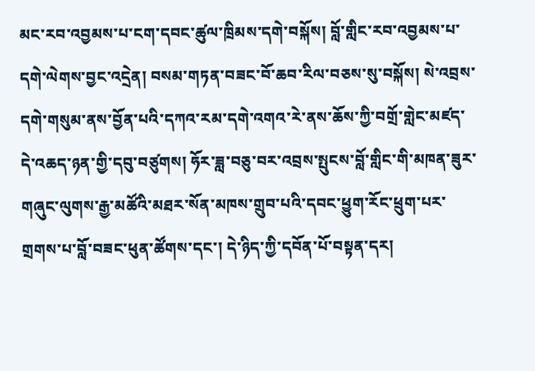མང་རབ་འབྱམས་པ་ངག་དབང་ཚུལ་ཁྲིམས་དགེ་བསྐོས། བློ་གླིང་རབ་འབྱམས་པ་དགེ་ལེགས་བྱང་འདྲེན། བསམ་གཏན་བཟང་བོ་ཆབ་རིལ་བཅས་སུ་བསྐོས། སེ་འབྲས་དགེ་གསུམ་ནས་བྱོན་པའི་དཀའ་རམ་དགེ་འགའ་རེ་ནས་ཆོས་ཀྱི་བགྲོ་གླེང་མཛད་དེ་འཆད་ཉན་གྱི་དབུ་བཙུགས། ཧོར་ཟླ་བཅུ་བར་འབྲས་སྤུངས་བློ་གླིང་གི་མཁན་ཟུར་གཞུང་ལུགས་རྒྱ་མཚོའི་མཐར་སོན་མཁས་གྲུབ་པའི་དབང་ཕྱུག་རོང་ཕྲུག་པར་གྲགས་པ་བློ་བཟང་ཕུན་ཚོགས་དང་། དེ་ཉིད་ཀྱི་དབོན་པོ་བསྟན་དར།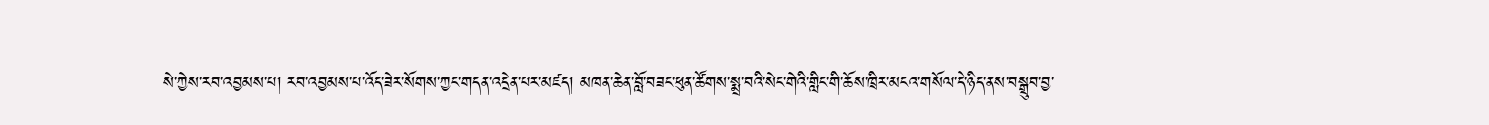སེ་ཀྱེས་རབ་འབྱམས་པ། རབ་འབྱམས་པ་འོད་ཟེར་སོགས་ཀྱང་གདན་འདྲེན་པར་མཛད། མཁན་ཆེན་བློ་བཟང་ཕུན་ཚོགས་སྨྲ་བའི་སེང་གེའི་གླིང་གི་ཆོས་ཁྲིར་མངའ་གསོལ་དེ་ཉིད་ནས་བསྒྲུབ་བྱ་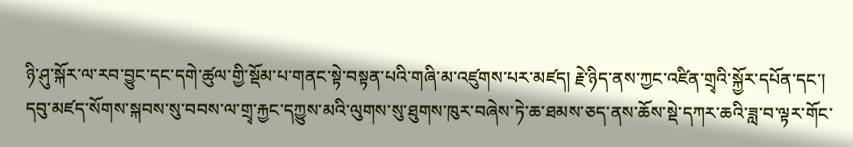ཉི་ཤུ་སྐོར་ལ་རབ་བྱུང་དང་དགེ་ཚུལ་གྱི་སྡོམ་པ་གནང་སྟེ་བསྟན་པའི་གཞི་མ་འཛུགས་པར་མཛད། རྗེ་ཉིད་ནས་ཀྱང་འཛིན་གྲྭའི་སྐྱོར་དཔོན་དང་། དབུ་མཛད་སོགས་སྐབས་སུ་བབས་ལ་གྲྭ་རྐྱང་དཀྱུས་མའི་ལུགས་སུ་ཐུགས་ཁུར་བཞེས་ཏེ་ཆ་ཐམས་ཅད་ནས་ཆོས་སྡེ་དཀར་ཆའི་ཟླ་བ་ལྟར་གོང་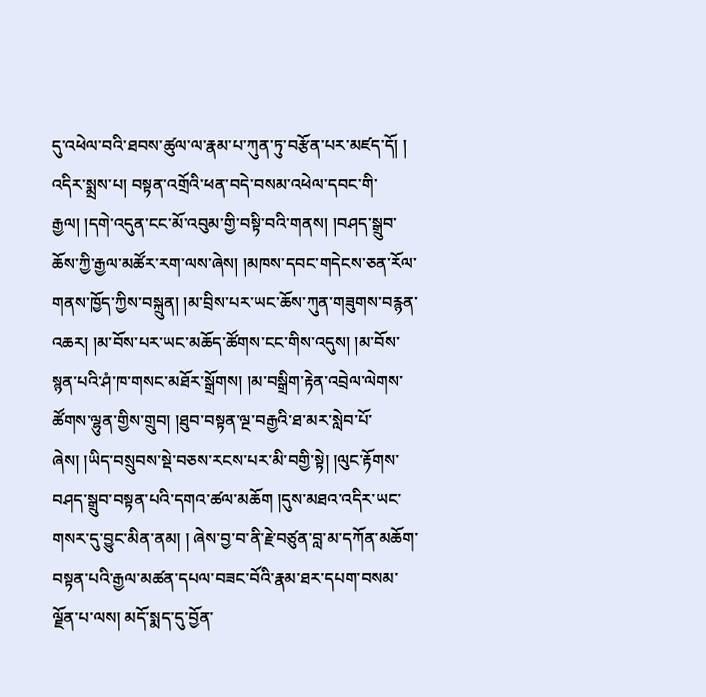དུ་འཕེལ་བའི་ཐབས་ཚུལ་ལ་རྣམ་པ་ཀུན་ཏུ་བརྩོན་པར་མཛད་དོ། ། འདིར་སྨྲས་པ། བསྟན་འགྲོའི་ཕན་བདེ་བསམ་འཕེལ་དབང་གི་རྒྱལ། །དགེ་འདུན་ངང་མོ་འབུམ་གྱི་བསྟི་བའི་གནས། །བཤད་སྒྲུབ་ཆོས་ཀྱི་རྒྱལ་མཚོར་རག་ལས་ཞེས། །མཁས་དབང་གདེངས་ཅན་རོལ་གནས་ཁྱོད་ཀྱིས་བསྐྲུན། །མ་བྲིས་པར་ཡང་ཆོས་ཀུན་གཟུགས་བརྙན་འཆར། །མ་བོས་པར་ཡང་མཆོད་ཚོགས་ངང་གིས་འདུས། །མ་བོས་སྙན་པའི་ཤཾ་ཁ་གསང་མཐོར་སྒྲོགས། །མ་བསྒྲིག་རྟེན་འབྲེལ་ལེགས་ཚོགས་ལྷུན་གྱིས་གྲུབ། །ཐུབ་བསྟན་ལྔ་བརྒྱའི་ཐ་མར་སླེབ་པོ་ཞེས། །ཡིད་བསྲུབས་སྡེ་བཅས་རངས་པར་མི་བགྱི་སྟེ། །ལུང་རྟོགས་བཤད་སྒྲུབ་བསྟན་པའི་དགའ་ཚལ་མཆོག །དུས་མཐའ་འདིར་ཡང་གསར་དུ་བྱུང་མིན་ནམ། ། ཞེས་བྱ་བ་ནི་རྗེ་བཙུན་བླ་མ་དཀོན་མཆོག་བསྟན་པའི་རྒྱལ་མཚན་དཔལ་བཟང་བོའི་རྣམ་ཐར་དཔག་བསམ་ལྗོན་པ་ལས། མདོ་སྨད་དུ་བྱོན་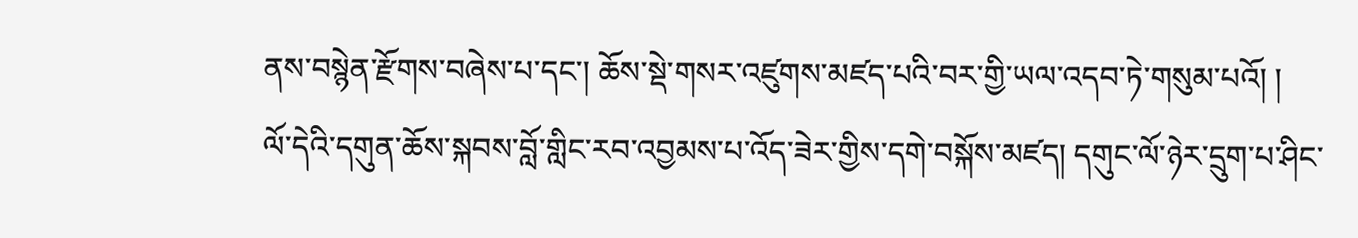ནས་བསྙེན་རྫོགས་བཞེས་པ་དང་། ཆོས་སྡེ་གསར་འཛུགས་མཛད་པའི་བར་གྱི་ཡལ་འདབ་ཏེ་གསུམ་པའོ། །
ལོ་དེའི་དགུན་ཆོས་སྐབས་བློ་གླིང་རབ་འབྱམས་པ་འོད་ཟེར་གྱིས་དགེ་བསྐོས་མཛད། དགུང་ལོ་ཉེར་དྲུག་པ་ཤིང་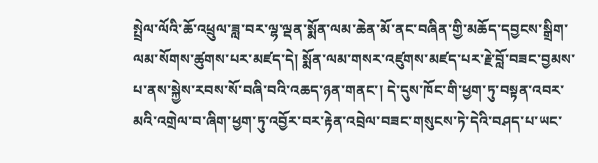སྤྲེལ་ལོའི་ཆོ་འཕྲུལ་ཟླ་བར་ལྷ་ལྡན་སྨོན་ལམ་ཆེན་མོ་ནང་བཞིན་གྱི་མཆོད་དབྱངས་སྒྲིག་ལམ་སོགས་ཚུགས་པར་མཛད་དེ། སྨོན་ལམ་གསར་འཛུགས་མཛད་པར་རྗེ་བློ་བཟང་བྱམས་པ་ནས་སྐྱེས་རབས་སོ་བཞི་བའི་འཆད་ཉན་གནང་། དེ་དུས་ཁོང་གི་ཕྱག་ཏུ་བསྟན་འབར་མའི་འགྲེལ་བ་ཞིག་ཕྱག་ཏུ་འབྱོར་བར་རྟེན་འབྲེལ་བཟང་གསུངས་ཏེ་དེའི་བཤད་པ་ཡང་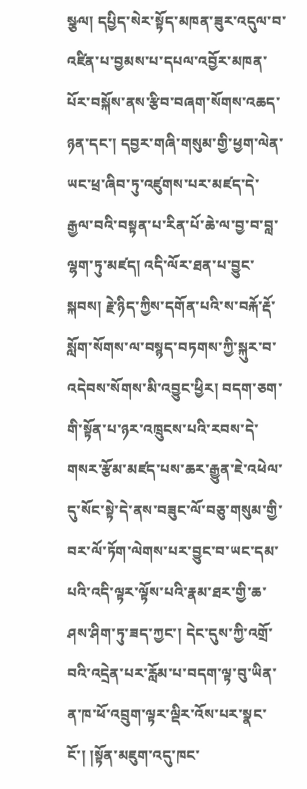སྩལ། དཔྱིད་སེར་སྟོད་མཁན་ཟུར་འདུལ་བ་འཛིན་པ་བྱམས་པ་དཔལ་འབྱོར་མཁན་པོར་བསྐོས་ནས་རྩིབ་བཞག་སོགས་འཆད་ཉན་དང་། དབྱར་གཞི་གསུམ་གྱི་ཕྱག་ལེན་ཡང་ཕྲ་ཞིབ་ཏུ་འཛུགས་པར་མཛད་དེ་རྒྱལ་བའི་བསྟན་པ་རིན་པོ་ཆེ་ལ་བྱ་བ་བླ་ལྷག་ཏུ་མཛད། འདི་ལོར་ཐན་པ་བྱུང་སྐབས། རྗེ་ཉིད་ཀྱིས་དགོན་པའི་ས་བརྐོ་རྡོ་སློག་སོགས་ལ་བསྙད་བཏགས་ཀྱི་སྐུར་བ་འདེབས་སོགས་མི་འབྱུང་ཕྱིར། བདག་ཅག་གི་སྟོན་པ་ཉར་འཁྲུངས་པའི་རབས་དེ་གསར་རྩོམ་མཛད་པས་ཆར་རྒྱུན་ཇེ་འཕེལ་དུ་སོང་སྟེ་དེ་ནས་བཟུང་ལོ་བཅུ་གསུམ་གྱི་བར་ལོ་ཏོག་ལེགས་པར་བྱུང་བ་ཡང་དམ་པའི་འདི་ལྟར་ལྟོས་པའི་རྣམ་ཐར་གྱི་ཆ་ཤས་ཤིག་ཏུ་ཟད་ཀྱང་། དེང་དུས་ཀྱི་འགྲོ་བའི་འདྲེན་པར་རློམ་པ་བདག་ལྟ་བུ་ཡིན་ན་ཁ་ཕོ་འབྲུག་ལྟར་ལྡིར་འོས་པར་སྣང་ངོ་། །སྟོན་མཇུག་འདུ་ཁང་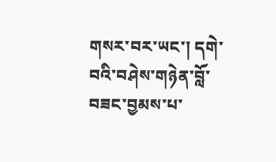གསར་བར་ཡང་། དགེ་བའི་བཤེས་གཉེན་བློ་བཟང་བྱམས་པ་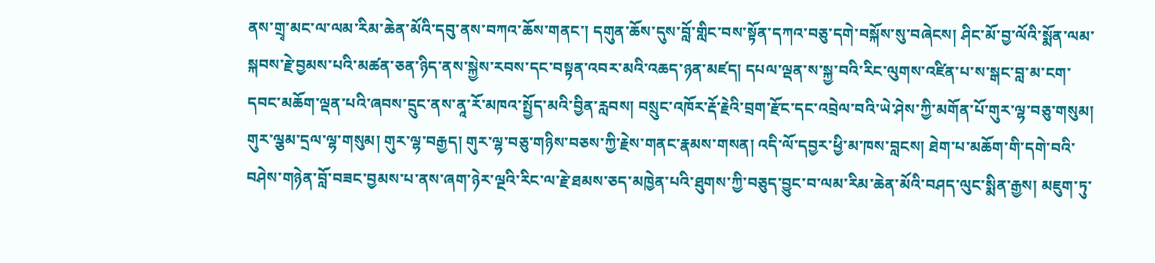ནས་གྲྭ་མང་ལ་ལམ་རིམ་ཆེན་མོའི་དབུ་ནས་བཀའ་ཆོས་གནང་། དགུན་ཆོས་དུས་བློ་གླིང་བས་སྟོན་དཀའ་བཅུ་དགེ་བསྐོས་སུ་བཞེངས། ཤིང་མོ་བྱ་ལོའི་སྨོན་ལམ་སྐབས་རྗེ་བྱམས་པའི་མཚན་ཅན་ཉིད་ནས་སྐྱེས་རབས་དང་བསྟན་འབར་མའི་འཆད་ཉན་མཛད། དཔལ་ལྡན་ས་སྐྱ་བའི་རིང་ལུགས་འཛིན་པ་ས་སྒང་བླ་མ་ངག་དབང་མཆོག་ལྡན་པའི་ཞབས་དྲུང་ནས་ནཱ་རོ་མཁའ་སྤྱོད་མའི་བྱིན་རླབས། བསྲུང་འཁོར་རྡོ་རྗེའི་བྲག་རྫོང་དང་འབྲེལ་བའི་ཡེ་ཤེས་ཀྱི་མགོན་པོ་གུར་ལྷ་བཅུ་གསུམ། གུར་ལྕམ་དྲལ་ལྷ་གསུམ། གུར་ལྷ་བརྒྱད། གུར་ལྷ་བཅུ་གཉིས་བཅས་ཀྱི་རྗེས་གནང་རྣམས་གསན། འདི་ལོ་དབྱར་ཕྱི་མ་ཁས་བླངས། ཐེག་པ་མཆོག་གི་དགེ་བའི་བཤེས་གཉེན་བློ་བཟང་བྱམས་པ་ནས་ཞག་ཉེར་ལྔའི་རིང་ལ་རྗེ་ཐམས་ཅད་མཁྱེན་པའི་ཐུགས་ཀྱི་བཅུད་བྱུང་བ་ལམ་རིམ་ཆེན་མོའི་བཤད་ལུང་སྨིན་རྒྱས། མཇུག་ཏུ་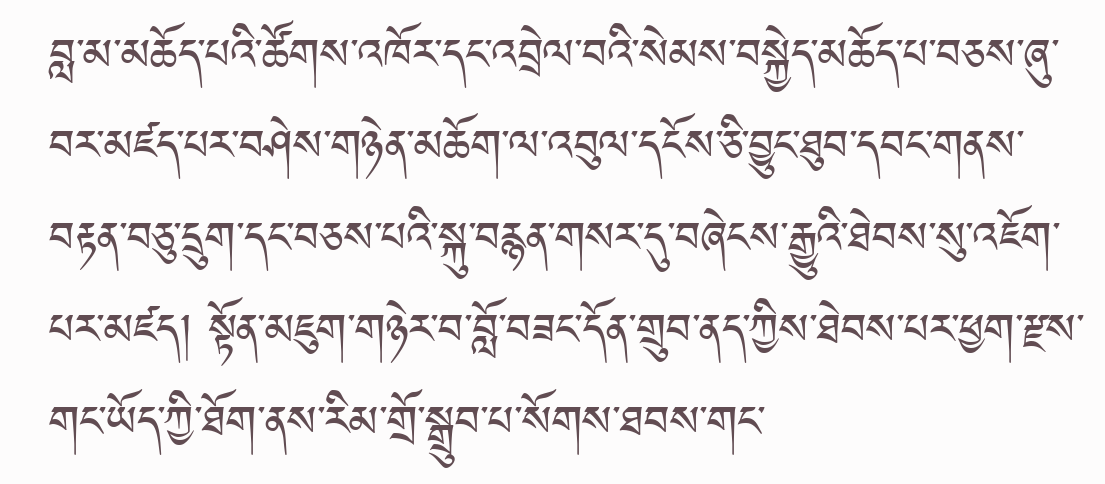བླ་མ་མཆོད་པའི་ཚོགས་འཁོར་དང་འབྲེལ་བའི་སེམས་བསྐྱེད་མཆོད་པ་བཅས་ཞུ་བར་མཛད་པར་བཤེས་གཉེན་མཆོག་ལ་འབུལ་དངོས་ཅི་བྱུང་ཐུབ་དབང་གནས་བརྟན་བཅུ་དྲུག་དང་བཅས་པའི་སྐུ་བརྙན་གསར་དུ་བཞེངས་རྒྱུའི་ཐེབས་སུ་འཇོག་པར་མཛད། སྟོན་མཇུག་གཉེར་བ་བློ་བཟང་དོན་གྲུབ་ནད་ཀྱིས་ཐེབས་པར་ཕྱག་རྫས་གང་ཡོད་ཀྱི་ཐོག་ནས་རིམ་གྲོ་སྒྲུབ་པ་སོགས་ཐབས་གང་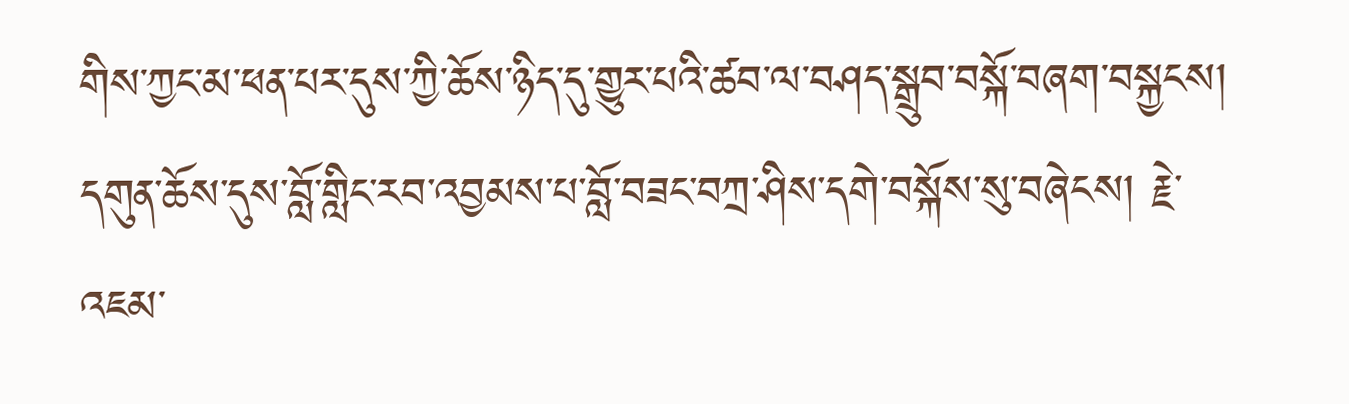གིས་ཀྱང་མ་ཕན་པར་དུས་ཀྱི་ཆོས་ཉིད་དུ་གྱུར་པའི་ཚབ་ལ་བཤད་སྒྲུབ་བསྐོ་བཞག་བསྐྱངས། དགུན་ཆོས་དུས་བློ་གླིང་རབ་འབྱམས་པ་བློ་བཟང་བཀྲ་ཤིས་དགེ་བསྐོས་སུ་བཞེངས། རྗེ་འཇམ་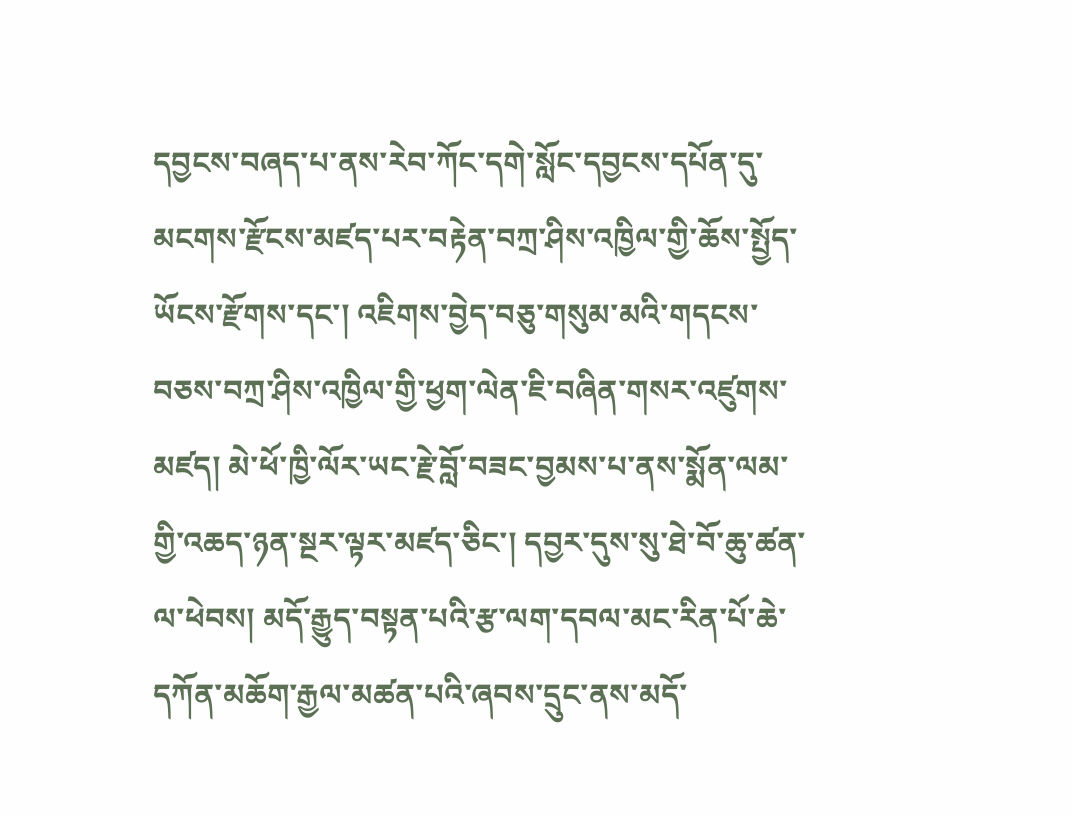དབྱངས་བཞད་པ་ནས་རེབ་ཀོང་དགེ་སློང་དབྱངས་དཔོན་དུ་མངགས་རྫོངས་མཛད་པར་བརྟེན་བཀྲ་ཤིས་འཁྱིལ་གྱི་ཆོས་སྤྱོད་ཡོངས་རྫོགས་དང་། འཇིགས་བྱེད་བཅུ་གསུམ་མའི་གདངས་བཅས་བཀྲ་ཤིས་འཁྱིལ་གྱི་ཕྱག་ལེན་ཇི་བཞིན་གསར་འཛུགས་མཛད། མེ་ཕོ་ཁྱི་ལོར་ཡང་རྗེ་བློ་བཟང་བྱམས་པ་ནས་སྨོན་ལམ་གྱི་འཆད་ཉན་སྔར་ལྟར་མཛད་ཅིང་། དབྱར་དུས་སུ་ཐེ་བོ་ཆུ་ཚན་ལ་ཕེབས། མདོ་རྒྱུད་བསྟན་པའི་རྩ་ལག་དབལ་མང་རིན་པོ་ཆེ་དཀོན་མཆོག་རྒྱལ་མཚན་པའི་ཞབས་དྲུང་ནས་མདོ་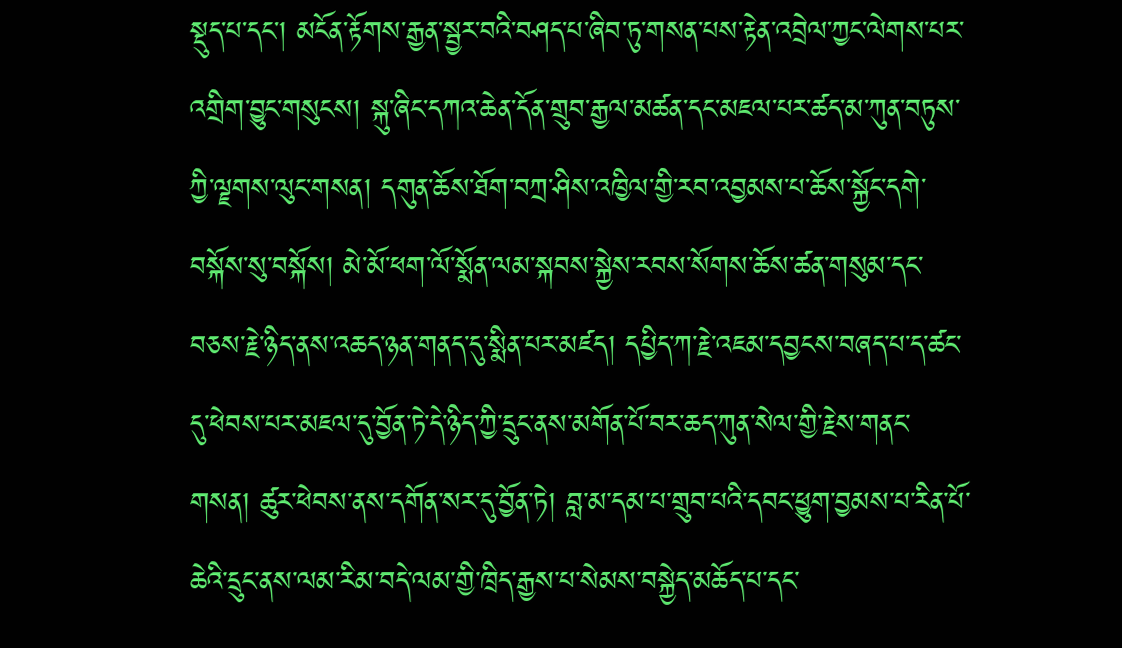སྡུད་པ་དང་། མངོན་རྟོགས་རྒྱན་སྦྱར་བའི་བཤད་པ་ཞིབ་ཏུ་གསན་པས་རྟེན་འབྲེལ་ཀྱང་ལེགས་པར་འགྲིག་བྱུང་གསུངས། སྐུ་ཞིང་དཀའ་ཆེན་དོན་གྲུབ་རྒྱལ་མཚན་དང་མཇལ་པར་ཚད་མ་ཀུན་བཏུས་ཀྱི་ལྗགས་ལུང་གསན། དགུན་ཆོས་ཐོག་བཀྲ་ཤིས་འཁྱིལ་གྱི་རབ་འབྱམས་པ་ཆོས་སྐྱོང་དགེ་བསྐོས་སུ་བསྐོས། མེ་མོ་ཕག་ལོ་སྨོན་ལམ་སྐབས་སྐྱེས་རབས་སོགས་ཆོས་ཚན་གསུམ་དང་བཅས་རྗེ་ཉིད་ནས་འཆད་ཉན་གནད་དུ་སྨིན་པར་མཛད། དཔྱིད་ཀ་རྗེ་འཇམ་དབྱངས་བཞད་པ་ད་ཚང་དུ་ཕེབས་པར་མཇལ་དུ་བྱོན་ཏེ་དེ་ཉིད་ཀྱི་དྲུང་ནས་མགོན་པོ་བར་ཆད་ཀུན་སེལ་གྱི་རྗེས་གནང་གསན། ཚུར་ཕེབས་ནས་དགོན་སར་དུ་བྱོན་ཏེ། བླ་མ་དམ་པ་གྲུབ་པའི་དབང་ཕྱུག་བྱམས་པ་རིན་པོ་ཆེའི་དྲུང་ནས་ལམ་རིམ་བདེ་ལམ་གྱི་ཁྲིད་རྒྱས་པ་སེམས་བསྐྱེད་མཆོད་པ་དང་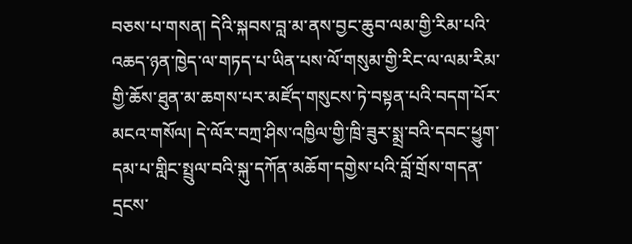བཅས་པ་གསན། དེའི་སྐབས་བླ་མ་ནས་བྱང་ཆུབ་ལམ་གྱི་རིམ་པའི་འཆད་ཉན་ཁྱེད་ལ་གཏད་པ་ཡིན་པས་ལོ་གསུམ་གྱི་རིང་ལ་ལམ་རིམ་གྱི་ཆོས་ཐུན་མ་ཆགས་པར་མཛོད་གསུངས་ཏེ་བསྟན་པའི་བདག་པོར་མངའ་གསོལ། དེ་ལོར་བཀྲ་ཤིས་འཁྱིལ་གྱི་ཁྲི་ཟུར་སྨྲ་བའི་དབང་ཕྱུག་དམ་པ་གླིང་སྤྲུལ་བའི་སྐུ་དཀོན་མཆོག་དགྱེས་པའི་བློ་གྲོས་གདན་དྲངས་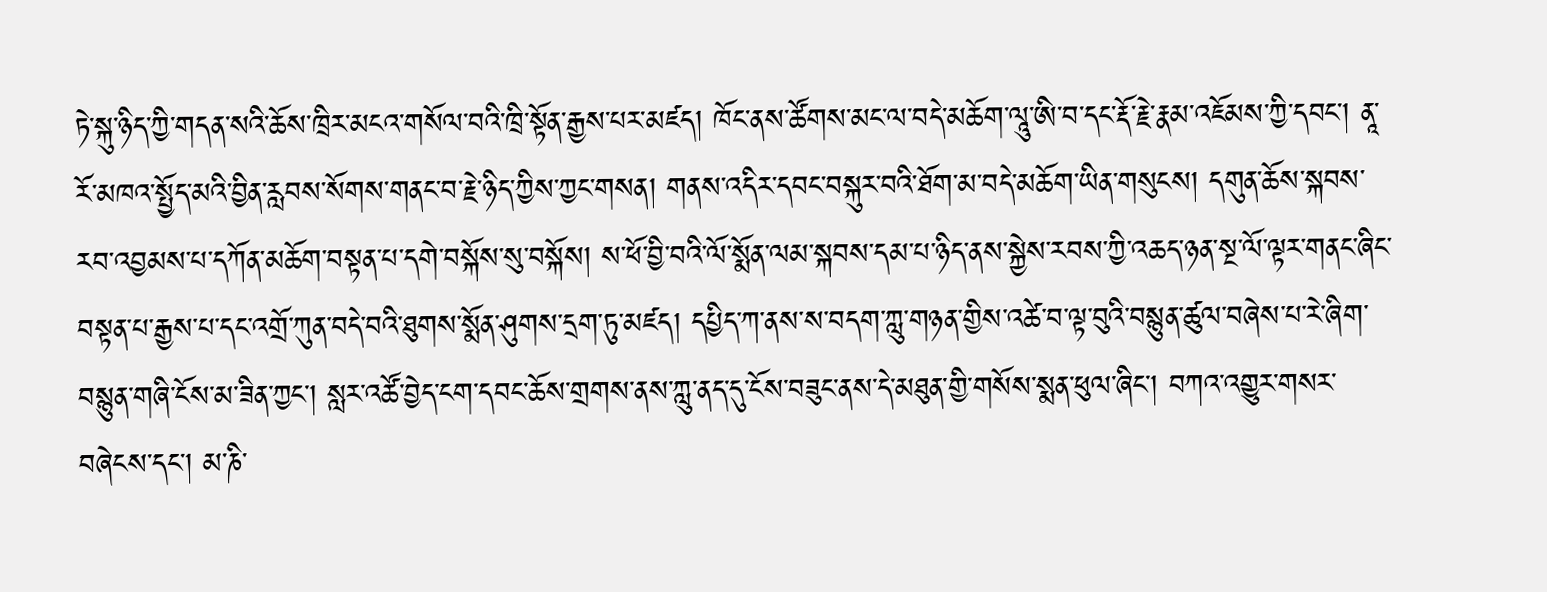ཏེ་སྐུ་ཉིད་ཀྱི་གདན་སའི་ཆོས་ཁྲིར་མངའ་གསོལ་བའི་ཁྲི་སྟོན་རྒྱས་པར་མཛད། ཁོང་ནས་ཚོགས་མང་ལ་བདེ་མཆོག་ལཱུ་ཨི་བ་དང་རྡོ་རྗེ་རྣམ་འཇོམས་ཀྱི་དབང་། ནཱ་རོ་མཁའ་སྤྱོད་མའི་བྱིན་རླབས་སོགས་གནང་བ་རྗེ་ཉིད་ཀྱིས་ཀྱང་གསན། གནས་འདིར་དབང་བསྐུར་བའི་ཐོག་མ་བདེ་མཆོག་ཡིན་གསུངས། དགུན་ཆོས་སྐབས་རབ་འབྱམས་པ་དཀོན་མཆོག་བསྟན་པ་དགེ་བསྐོས་སུ་བསྐོས། ས་ཕོ་བྱི་བའི་ལོ་སྨོན་ལམ་སྐབས་དམ་པ་ཉིད་ནས་སྐྱེས་རབས་ཀྱི་འཆད་ཉན་སྔ་ལོ་ལྟར་གནང་ཞིང་བསྟན་པ་རྒྱས་པ་དང་འགྲོ་ཀུན་བདེ་བའི་ཐུགས་སྨོན་ཤུགས་དྲག་ཏུ་མཛད། དཔྱིད་ཀ་ནས་ས་བདག་ཀླུ་གཉན་གྱིས་འཚེ་བ་ལྟ་བུའི་བསྙུན་ཚུལ་བཞེས་པ་རེ་ཞིག་བསྙུན་གཞི་ངོས་མ་ཟིན་ཀྱང་། སླར་འཚོ་བྱེད་ངག་དབང་ཆོས་གྲགས་ནས་ཀླུ་ནད་དུ་ངོས་བཟུང་ནས་དེ་མཐུན་གྱི་གསོས་སྨན་ཕུལ་ཞིང་། བཀའ་འགྱུར་གསར་བཞེངས་དང་། མ་ཎི་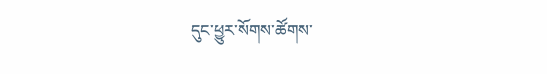དུང་ཕྱུར་སོགས་ཚོགས་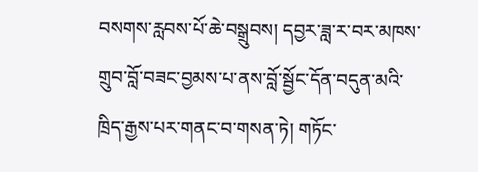བསགས་རླབས་པོ་ཆེ་བསྒྲུབས། དབྱར་ཟླ་ར་བར་མཁས་གྲུབ་བློ་བཟང་བྱམས་པ་ནས་བློ་སྦྱོང་དོན་བདུན་མའི་ཁྲིད་རྒྱས་པར་གནང་བ་གསན་ཏེ། གཏོང་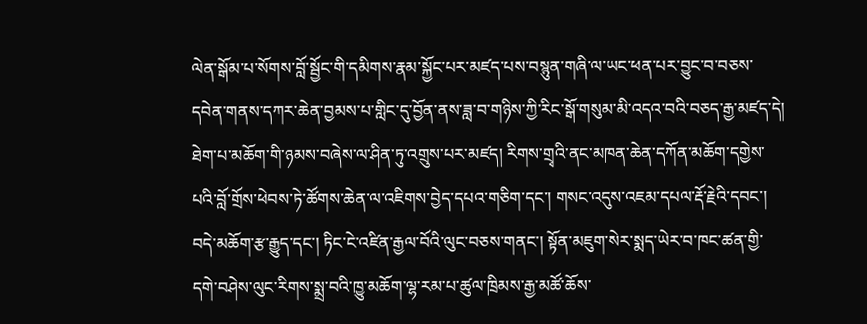ལེན་སྒོམ་པ་སོགས་བློ་སྦྱོང་གི་དམིགས་རྣམ་སྐྱོང་པར་མཛད་པས་བསྙུན་གཞི་ལ་ཡང་ཕན་པར་བྱུང་བ་བཅས་དབེན་གནས་དཀར་ཆེན་བྱམས་པ་གླིང་དུ་བྱོན་ནས་ཟླ་བ་གཉིས་ཀྱི་རིང་སྒོ་གསུམ་མི་འདའ་བའི་བཅད་རྒྱ་མཛད་དེ། ཐེག་པ་མཆོག་གི་ཉམས་བཞེས་ལ་ཤིན་ཏུ་འགྲུས་པར་མཛད། རིགས་གྲྭའི་ནང་མཁན་ཆེན་དཀོན་མཆོག་དགྱེས་པའི་བློ་གྲོས་ཕེབས་ཏེ་ཚོགས་ཆེན་ལ་འཇིགས་བྱེད་དཔའ་གཅིག་དང་། གསང་འདུས་འཇམ་དཔལ་རྡོ་རྗེའི་དབང་། བདེ་མཆོག་རྩ་རྒྱུད་དང་། ཏིང་ངེ་འཛིན་རྒྱལ་བོའི་ལུང་བཅས་གནང་། སྟོན་མཇུག་སེར་སྨད་ཡེར་བ་ཁང་ཚན་གྱི་དགེ་བཤེས་ལུང་རིགས་སྨྲ་བའི་ཁྱུ་མཆོག་ལྷ་རམ་པ་ཚུལ་ཁྲིམས་རྒྱ་མཚོ་ཆོས་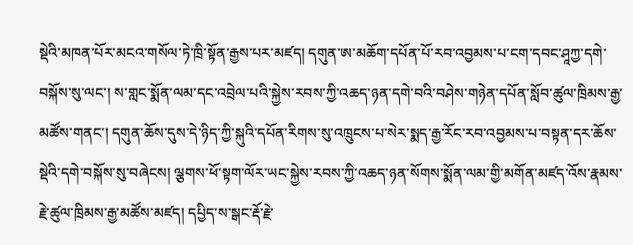སྡེའི་མཁན་པོར་མངའ་གསོལ་ཏེ་ཁྲི་སྟོན་རྒྱས་པར་མཛད། དགུན་ཨ་མཆོག་དཔོན་པོ་རབ་འབྱམས་པ་ངག་དབང་ཤཱཀྱ་དགེ་བསྐོས་སུ་ལང་། ས་གླང་སྨོན་ལམ་དང་འབྲེལ་པའི་སྐྱེས་རབས་ཀྱི་འཆད་ཉན་དགེ་བའི་བཤེས་གཉེན་དཔོན་སློབ་ཚུལ་ཁྲིམས་རྒྱ་མཚོས་གནང་། དགུན་ཆོས་དུས་དེ་ཉིད་ཀྱི་སྐུའི་དཔོན་རིགས་སུ་འཁྲུངས་པ་སེར་སྨད་རྒྱ་རོང་རབ་འབྱམས་པ་བསྟན་དར་ཆོས་སྡེའི་དགེ་བསྐོས་སུ་བཞེངས། ལྕགས་ཕོ་སྟག་ལོར་ཡང་སྐྱེས་རབས་ཀྱི་འཆད་ཉན་སོགས་སྨོན་ལམ་གྱི་མགོན་མཛད་འོས་རྣམས་རྗེ་ཚུལ་ཁྲིམས་རྒྱ་མཚོས་མཛད། དཔྱིད་ས་སྒང་རྡོ་རྗེ་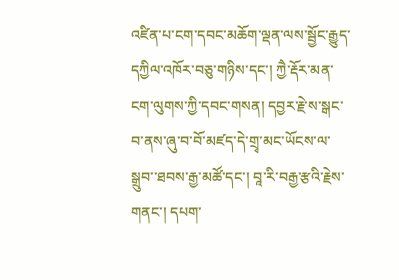འཛིན་པ་ངག་དབང་མཆོག་ལྡན་ལས་སྦྱོང་རྒྱུད་དཀྱིལ་འཁོར་བཅུ་གཉིས་དང་། ཀྱཻ་རྡོར་མན་ངག་ལུགས་ཀྱི་དབང་གསན། དབྱར་རྗེ་ས་སྒང་བ་ནས་ཞུ་བ་བོ་མཛད་དེ་གྲྭ་མང་ཡོངས་ལ་སྒྲུབ་་ཐབས་རྒྱ་མཚོ་དང་། བཱ་རི་བརྒྱ་རྩའི་རྗེས་གནང་། དཔག་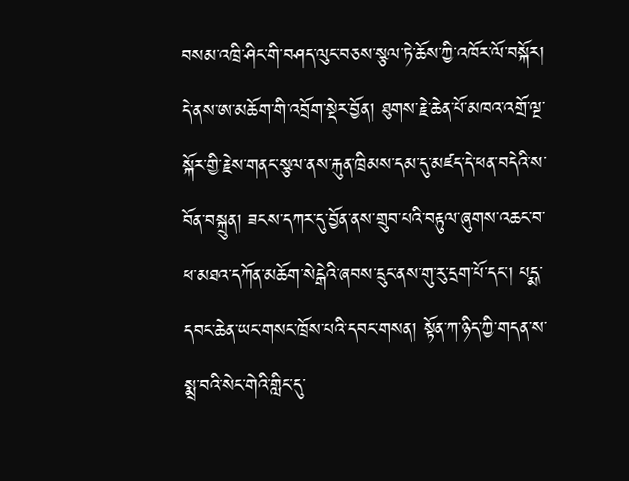བསམ་འཁྲི་ཤིང་གི་བཤད་ལུང་བཅས་སྩལ་ཏེ་ཆོས་ཀྱི་འཁོར་ལོ་བསྐོར། དེ་ནས་ཨ་མཆོག་གི་འབྲོག་སྡེར་བྱོན། ཐུགས་རྗེ་ཆེན་པོ་མཁའ་འགྲོ་ལྔ་སྐོར་གྱི་རྗེས་གནང་སྩལ་ནས་རྐུན་ཁྲིམས་དམ་དུ་མཛད་དེ་ཕན་བདེའི་ས་བོན་བསྐྲུན། ཟངས་དཀར་དུ་བྱོན་ནས་གྲུབ་པའི་བརྟུལ་ཞུགས་འཆང་བ་ཕ་མཐའ་དཀོན་མཆོག་སེངྒེའི་ཞབས་དྲུང་ནས་གུ་རུ་དྲག་པོ་དང་། པདྨ་དབང་ཆེན་ཡང་གསང་ཁྲོས་པའི་དབང་གསན། སྟོན་ཀ་ཉིད་ཀྱི་གདན་ས་སྨྲ་བའི་སེང་གེའི་གླིང་དུ་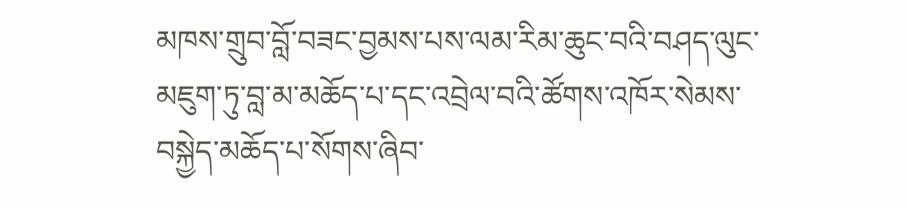མཁས་གྲུབ་བློ་བཟང་བྱམས་པས་ལམ་རིམ་ཆུང་བའི་བཤད་ལུང་མཇུག་ཏུ་བླ་མ་མཆོད་པ་དང་འབྲེལ་བའི་ཚོགས་འཁོར་སེམས་བསྐྱེད་མཆོད་པ་སོགས་ཞིབ་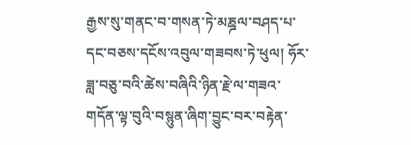རྒྱས་སུ་གནང་བ་གསན་ཏེ་མཎྜལ་བཤད་པ་དང་བཅས་དངོས་འབུལ་གཟབས་ཏེ་ཕུལ། ཧོར་ཟླ་བཅུ་བའི་ཚེས་བཞིའི་ཉིན་རྗེ་ལ་གཟའ་གདོན་ལྟ་བུའི་བསྙུན་ཞིག་བྱུང་བར་བརྟེན་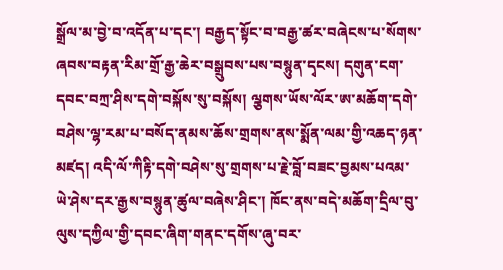སྒྲོལ་མ་བྱེ་བ་འདོན་པ་དང་། བརྒྱད་སྟོང་བ་བརྒྱ་ཚར་བཞེངས་པ་སོགས་ཞབས་བརྟན་རིམ་གྲོ་རྒྱ་ཆེར་བསྒྲུབས་པས་བསྙུན་དྭངས། དགུན་ངག་དབང་བཀྲ་ཤིས་དགེ་བསྐོས་སུ་བསྐོས། ལྕགས་ཡོས་ལོར་ཨ་མཆོག་དགེ་བཤེས་ལྷ་རམ་པ་བསོད་ནམས་ཆོས་གྲགས་ནས་སྨོན་ལམ་གྱི་འཆད་ཉན་མཛད། འདི་ལོ་ཀིརྟི་དགེ་བཤེས་སུ་གྲགས་པ་རྗེ་བློ་བཟང་བྱམས་པའམ་ཡེ་ཤེས་དར་རྒྱས་བསྙུན་ཚུལ་བཞེས་ཤིང་། ཁོང་ནས་བདེ་མཆོག་དྲིལ་བུ་ལུས་དཀྱིལ་གྱི་དབང་ཞིག་གནང་དགོས་ཞུ་བར་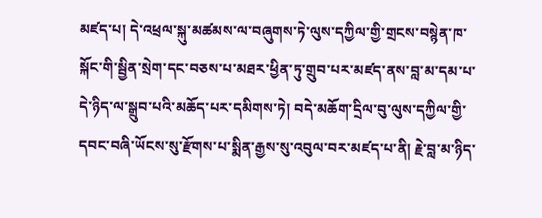མཛད་པ། དེ་འཕྲལ་སྐུ་མཚམས་ལ་བཞུགས་ཏེ་ལུས་དཀྱིལ་གྱི་གྲངས་བསྙེན་ཁ་སྐོང་གི་སྦྱིན་སྲེག་དང་བཅས་པ་མཐར་ཕྱིན་ཏུ་གྲུབ་པར་མཛད་ནས་བླ་མ་དམ་པ་དེ་ཉིད་ལ་སྒྲུབ་པའི་མཆོད་པར་དམིགས་ཏེ། བདེ་མཆོག་དྲིལ་བུ་ལུས་དཀྱིལ་གྱི་དབང་བཞི་ཡོངས་སུ་རྫོགས་པ་སྨིན་རྒྱས་སུ་འབུལ་བར་མཛད་པ་ནི། རྗེ་བླ་མ་ཉིད་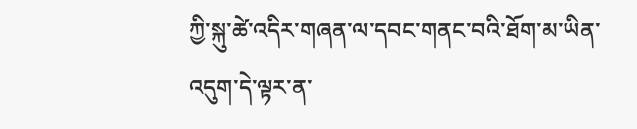ཀྱི་སྐུ་ཚེ་འདིར་གཞན་ལ་དབང་གནང་བའི་ཐོག་མ་ཡིན་འདུག་དེ་ལྟར་ན་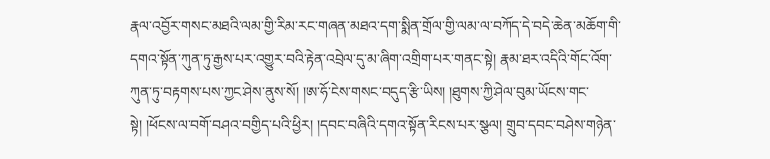རྣལ་འབྱོར་གསང་མཐའི་ལམ་གྱི་རིམ་རང་གཞན་མཐའ་དག་སྨིན་གྲོལ་གྱི་ལམ་ལ་བཀོད་དེ་བདེ་ཆེན་མཆོག་གི་དགའ་སྟོན་ཀུན་ཏུ་རྒྱས་པར་འགྱུར་བའི་རྟེན་འབྲེལ་དུ་མ་ཞིག་འགྲིག་པར་གནང་སྟེ། རྣམ་ཐར་འདིའི་གོང་འོག་ཀུན་ཏུ་བརྟགས་པས་ཀྱང་ཤེས་ནུས་སོ། །ཨ་ཧོ་ངེས་གསང་བདུད་རྩི་ཡིས། །ཐུགས་ཀྱི་ཤེལ་བུམ་ཡོངས་གང་སྟེ། །ཕོངས་ལ་བགོ་བཤའ་བགྱིད་པའི་ཕྱིར། །དབང་བཞིའི་དགའ་སྟོན་རིངས་པར་སྩལ། གྲུབ་དབང་བཤེས་གཉེན་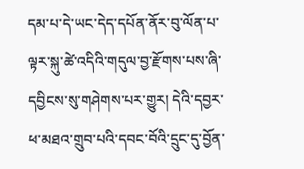དམ་པ་དེ་ཡང་དེད་དཔོན་ནོར་བུ་ལོན་པ་ལྟར་སྐུ་ཚེ་འདིའི་གདུལ་བྱ་རྫོགས་པས་ཞི་དབྱིངས་སུ་གཤེགས་པར་གྱུར། དེའི་དབྱར་ཕ་མཐའ་གྲུབ་པའི་དབང་བོའི་དྲུང་དུ་བྱོན་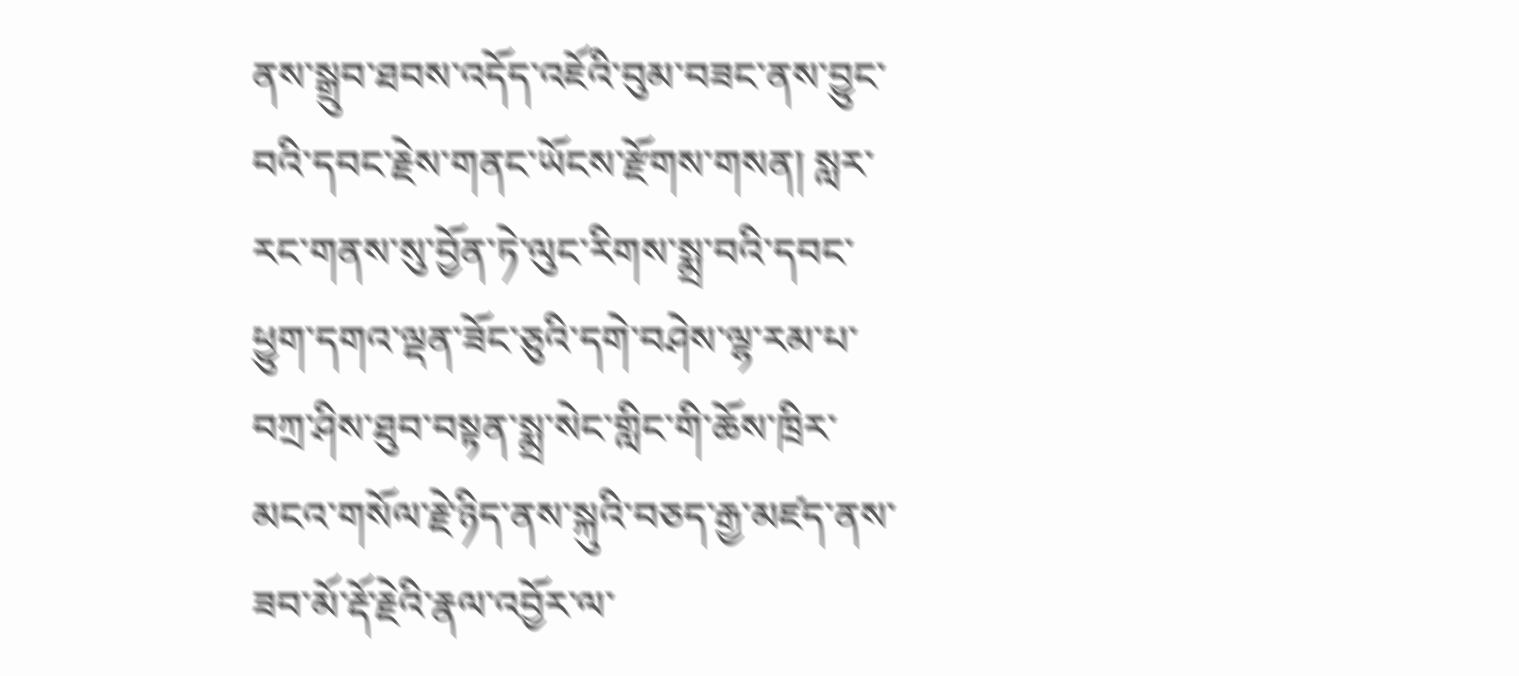ནས་སྒྲུབ་ཐབས་འདོད་འཇོའི་བུམ་བཟང་ནས་བྱུང་བའི་དབང་རྗེས་གནང་ཡོངས་རྫོགས་གསན། སླར་རང་གནས་སུ་བྱོན་ཏེ་ལུང་རིགས་སྨྲ་བའི་དབང་ཕྱུག་དགའ་ལྡན་ཟོང་ཅུའི་དགེ་བཤེས་ལྷ་རམ་པ་བཀྲ་ཤིས་ཐུབ་བསྟན་སྨྲ་སེང་གླིང་གི་ཆོས་ཁྲིར་མངའ་གསོལ་རྗེ་ཉིད་ནས་སྐུའི་བཅད་རྒྱ་མཛད་ནས་ཟབ་མོ་རྡོ་རྗེའི་རྣལ་འབྱོར་ལ་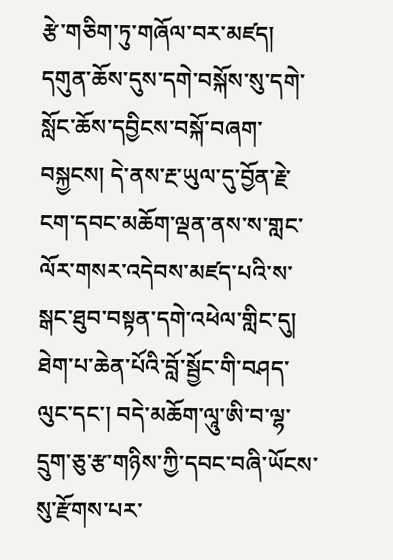རྩེ་གཅིག་ཏུ་གཞོལ་བར་མཛད། དགུན་ཆོས་དུས་དགེ་བསྐོས་སུ་དགེ་སློང་ཆོས་དབྱིངས་བསྐོ་བཞག་བསྐྱངས། དེ་ནས་རྔ་ཡུལ་དུ་བྱོན་རྗེ་ངག་དབང་མཆོག་ལྡན་ནས་ས་གླང་ལོར་གསར་འདེབས་མཛད་པའི་ས་སྒང་ཐུབ་བསྟན་དགེ་འཕེལ་གླིང་དུ། ཐེག་པ་ཆེན་པོའི་བློ་སྦྱོང་གི་བཤད་ལུང་དང་། བདེ་མཆོག་ལཱུ་ཨི་བ་ལྷ་དྲུག་ཅུ་རྩ་གཉིས་ཀྱི་དབང་བཞི་ཡོངས་སུ་རྫོགས་པར་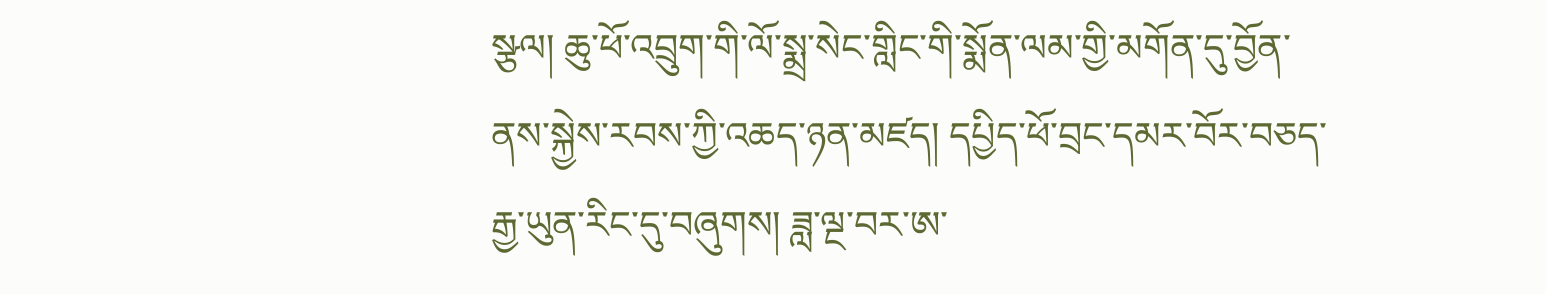སྩལ། ཆུ་ཕོ་འབྲུག་གི་ལོ་སྨྲ་སེང་གླིང་གི་སྨོན་ལམ་གྱི་མགོན་དུ་བྱོན་ནས་སྐྱེས་རབས་ཀྱི་འཆད་ཉན་མཛད། དཔྱིད་ཕོ་བྲང་དམར་བོར་བཅད་རྒྱ་ཡུན་རིང་དུ་བཞུགས། ཟླ་ལྔ་བར་ཨ་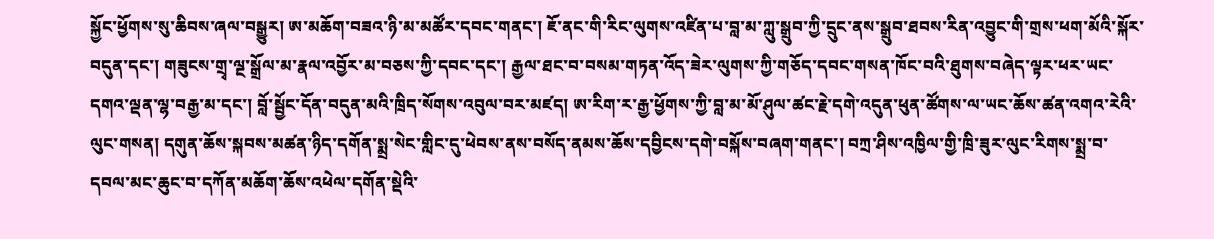སྐྱོང་ཕྱོགས་སུ་ཆིབས་ཞལ་བསྒྱུར། ཨ་མཆོག་བཟའ་ཉི་མ་མཚོར་དབང་གནང་། ཇོ་ནང་གི་རིང་ལུགས་འཛིན་པ་བླ་མ་ཀླུ་སྒྲུབ་ཀྱི་དྲུང་ནས་སྒྲུབ་ཐབས་རིན་འབྱུང་གི་གྲས་ཕག་མོའི་སྐོར་བདུན་དང་། གཟུངས་གྲྭ་ལྔ་སྒྲོལ་མ་རྣལ་འབྱོར་མ་བཅས་ཀྱི་དབང་དང་། རྒྱལ་ཐང་བ་བསམ་གཏན་འོད་ཟེར་ལུགས་ཀྱི་གཅོད་དབང་གསན་ཁོང་བའི་ཐུགས་བཞེད་ལྟར་ཕར་ཡང་དགའ་ལྡན་ལྷ་བརྒྱ་མ་དང་། བློ་སྦྱོང་དོན་བདུན་མའི་ཁྲིད་སོགས་འབུལ་བར་མཛད། ཨ་རིག་ར་རྒྱ་ཕྱོགས་ཀྱི་བླ་མ་མོ་ཤུལ་ཚང་རྗེ་དགེ་འདུན་ཕུན་ཚོགས་ལ་ཡང་ཆོས་ཚན་འགའ་རེའི་ལུང་གསན། དགུན་ཆོས་སྐབས་མཚན་ཉིད་དགོན་སྨྲ་སེང་གླིང་དུ་ཕེབས་ནས་བསོད་ནམས་ཆོས་དབྱིངས་དགེ་བསྐོས་བཞག་གནང་། བཀྲ་ཤིས་འཁྱིལ་གྱི་ཁྲི་ཟུར་ལུང་རིགས་སྨྲ་བ་དབལ་མང་ཆུང་བ་དཀོན་མཆོག་ཆོས་འཕེལ་དགོན་སྡེའི་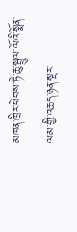མཁན་ཁྲིར་ཕེབས་ཏེ་ཆུ་སྦྲུལ་ལོའི་སྨོན་ལམ་གྱི་འཆད་ཉན་སྔར་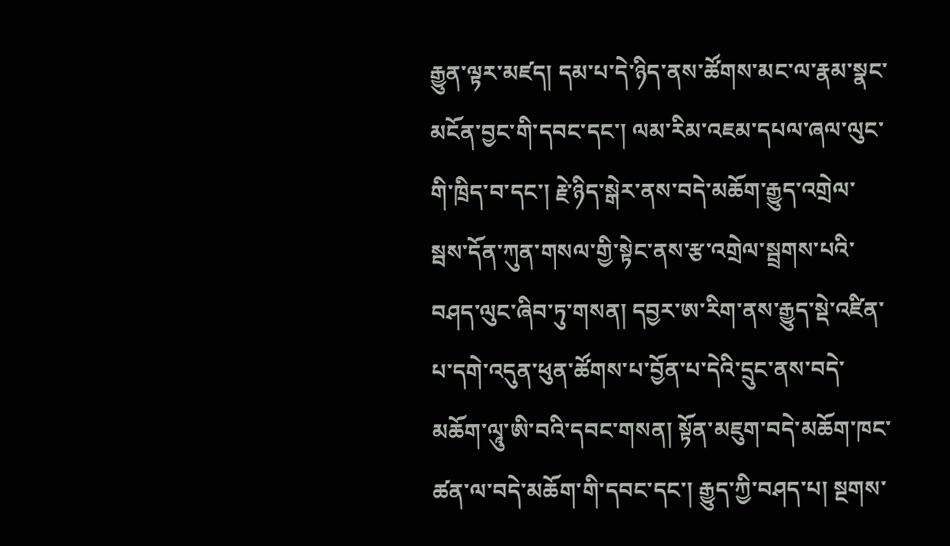རྒྱུན་ལྟར་མཛད། དམ་པ་དེ་ཉིད་ནས་ཚོགས་མང་ལ་རྣམ་སྣང་མངོན་བྱང་གི་དབང་དང་། ལམ་རིམ་འཇམ་དཔལ་ཞལ་ལུང་གི་ཁྲིད་བ་དང་། རྗེ་ཉིད་སྒེར་ནས་བདེ་མཆོག་རྒྱུད་འགྲེལ་སྦས་དོན་ཀུན་གསལ་གྱི་སྟེང་ནས་རྩ་འགྲེལ་སྦྲགས་པའི་བཤད་ལུང་ཞིབ་ཏུ་གསན། དབྱར་ཨ་རིག་ནས་རྒྱུད་སྡེ་འཛིན་པ་དགེ་འདུན་ཕུན་ཚོགས་པ་བྱོན་པ་དེའི་དྲུང་ནས་བདེ་མཆོག་ལཱུ་ཨི་བའི་དབང་གསན། སྟོན་མཇུག་བདེ་མཆོག་ཁང་ཚན་ལ་བདེ་མཆོག་གི་དབང་དང་། རྒྱུད་ཀྱི་བཤད་པ། སྔགས་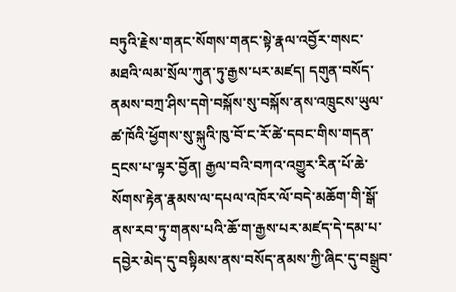བཏུའི་རྗེས་གནང་སོགས་གནང་སྟེ་རྣལ་འབྱོར་གསང་མཐའི་ལམ་སྲོལ་ཀུན་ཏུ་རྒྱས་པར་མཛད། དགུན་བསོད་ནམས་བཀྲ་ཤིས་དགེ་བསྐོས་སུ་བསྐོས་ནས་འཁྲུངས་ཡུལ་ཚ་ཁོའི་ཕྱོགས་སུ་སྐུའི་ཁུ་བོ་ང་རོ་ཚེ་དབང་གིས་གདན་དྲངས་པ་ལྟར་བྱོན། རྒྱལ་བའི་བཀའ་འགྱུར་རིན་པོ་ཆེ་སོགས་རྟེན་རྣམས་ལ་དཔལ་འཁོར་ལོ་བདེ་མཆོག་གི་སྒོ་ནས་རབ་ཏུ་གནས་པའི་ཆོ་ག་རྒྱས་པར་མཛད་དེ་དམ་པ་དབྱེར་མེད་དུ་བསྟིམས་ནས་བསོད་ནམས་ཀྱི་ཞིང་དུ་བསྒྲུབ་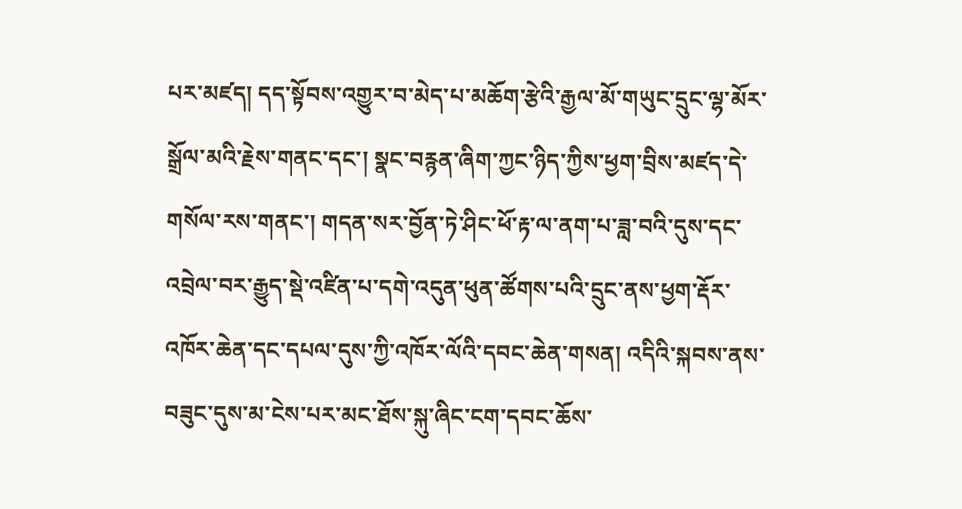པར་མཛད། དད་སྟོབས་འགྱུར་བ་མེད་པ་མཆོག་རྩེའི་རྒྱལ་མོ་གཡུང་དྲུང་ལྷ་མོར་སྒྲོལ་མའི་རྗེས་གནང་དང་། སྣང་བརྙན་ཞིག་ཀྱང་ཉིད་ཀྱིས་ཕྱག་བྲིས་མཛད་དེ་གསོལ་རས་གནང་། གདན་སར་བྱོན་ཏེ་ཤིང་ཕོ་རྟ་ལ་ནག་པ་ཟླ་བའི་དུས་དང་འབྲེལ་བར་རྒྱུད་སྡེ་འཛིན་པ་དགེ་འདུན་ཕུན་ཚོགས་པའི་དྲུང་ནས་ཕྱག་རྡོར་འཁོར་ཆེན་དང་དཔལ་དུས་ཀྱི་འཁོར་ལོའི་དབང་ཆེན་གསན། འདིའི་སྐབས་ནས་བཟུང་དུས་མ་ངེས་པར་མང་ཐོས་སྐུ་ཞིང་ངག་དབང་ཆོས་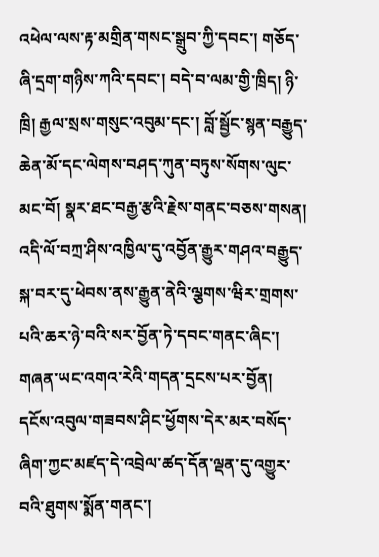འཕེལ་ལས་རྟ་མགྲིན་གསང་སྒྲུབ་ཀྱི་དབང་། གཅོད་ཞི་དྲག་གཉིས་ཀའི་དབང་། བདེ་བ་ལམ་གྱི་ཁྲིད། ཉི་ཁྲི། རྒྱལ་སྲས་གསུང་འབུམ་དང་། བློ་སྦྱོང་སྙན་བརྒྱུད་ཆེན་མོ་དང་ལེགས་བཤད་ཀུན་བཏུས་སོགས་ལུང་མང་བོ། སྣར་ཐང་བརྒྱ་རྩའི་རྗེས་གནང་བཅས་གསན། འདི་ལོ་བཀྲ་ཤིས་འཁྱིལ་དུ་འབྱོན་རྒྱུར་གཤའ་བརྒྱུད་སྐ་བར་དུ་ཕེབས་ནས་རྒྱུན་ནེའི་ལྕགས་ཝིར་གྲགས་པའི་ཆར་ཉེ་བའི་སར་བྱོན་ཏེ་དབང་གནང་ཞིང་། གཞན་ཡང་འགའ་རེའི་གདན་དྲངས་པར་བྱོན། དངོས་འབུལ་གཟབས་ཤིང་ཕྱོགས་དེར་མར་བསོད་ཞིག་ཀྱང་མཛད་དེ་འབྲེལ་ཚད་དོན་ལྡན་དུ་འགྱུར་བའི་ཐུགས་སྨོན་གནང་།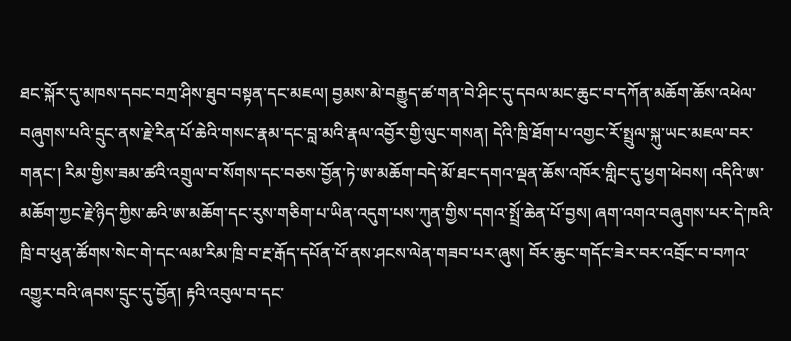ཐང་སྐོར་དུ་མཁས་དབང་བཀྲ་ཤིས་ཐུབ་བསྟན་དང་མཇལ། བྱམས་མེ་བརྒྱུད་ཚ་གན་བེ་ཤིང་དུ་དབལ་མང་ཆུང་བ་དཀོན་མཆོག་ཆོས་འཕེལ་བཞུགས་པའི་དྲུང་ནས་རྗེ་རིན་པོ་ཆེའི་གསང་རྣམ་དང་བླ་མའི་རྣལ་འབྱོར་གྱི་ལུང་གསན། དེའི་ཁྲི་ཐོག་པ་འགྱང་རོ་སྤྲུལ་སྐུ་ཡང་མཇལ་བར་གནང་། རིམ་གྱིས་ཟམ་ཚའི་འགྲུལ་བ་སོགས་དང་བཅས་བྱོན་ཏེ་ཨ་མཆོག་བདེ་མོ་ཐང་དགའ་ལྡན་ཆོས་འཁོར་གླིང་དུ་ཕྱག་ཕེབས། འདིའི་ཨ་མཆོག་ཀྱང་རྗེ་ཉིད་ཀྱིས་ཆའི་ཨ་མཆོག་དང་རུས་གཅིག་པ་ཡིན་འདུག་པས་ཀུན་གྱིས་དགའ་སྤྲོ་ཆེན་པོ་བྱས། ཞག་འགའ་བཞུགས་པར་དེ་ཁའི་ཁྲི་བ་ཕུན་ཚོགས་སེང་གེ་དང་ལམ་རིམ་ཁྲི་བ་རྔ་རྒོད་དཔོན་པོ་ནས་ཤངས་ལེན་གཟབ་པར་ཞུས། བོར་ཆུང་གདོང་ཟེར་བར་འབྲོང་བ་བཀའ་འགྱུར་བའི་ཞབས་དྲུང་དུ་བྱོན། རྟའི་འབུལ་བ་དང་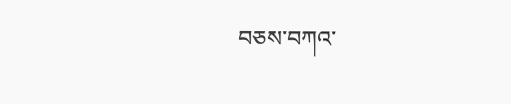བཅས་བཀའ་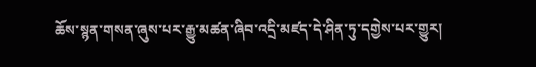ཆོས་སྙན་གསན་ཞུས་པར་རྒྱུ་མཚན་ཞིབ་འདྲི་མཛད་དེ་ཤིན་ཏུ་དགྱེས་པར་གྱུར།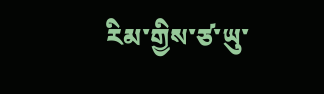རིམ་གྱིས་ཙ་ཡུ་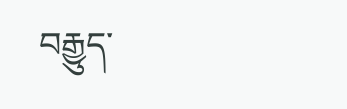བརྒྱུད་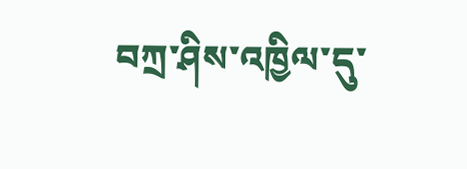བཀྲ་ཤིས་འཁྱིལ་དུ་